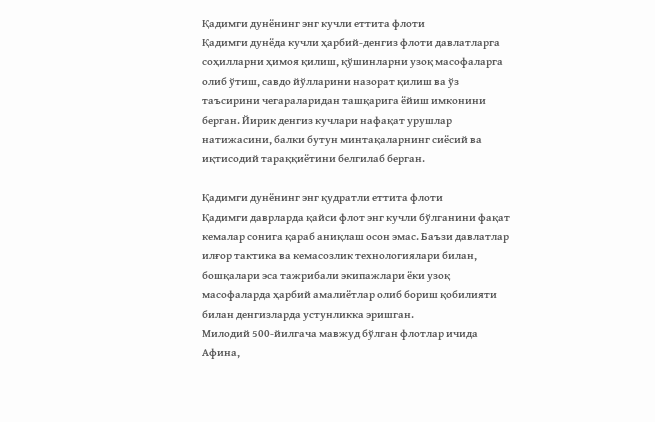Қадимги дунёнинг энг кучли еттита флоти
Қадимги дунёда кучли ҳарбий-денгиз флоти давлатларга соҳилларни ҳимоя қилиш, қўшинларни узоқ масофаларга олиб ўтиш, савдо йўлларини назорат қилиш ва ўз таъсирини чегараларидан ташқарига ёйиш имконини берган. Йирик денгиз кучлари нафақат урушлар натижасини, балки бутун минтақаларнинг сиёсий ва иқтисодий тараққиётини белгилаб берган.

Қадимги дунёнинг энг қудратли еттита флоти
Қадимги даврларда қайси флот энг кучли бўлганини фақат кемалар сонига қараб аниқлаш осон эмас. Баъзи давлатлар илғор тактика ва кемасозлик технологиялари билан, бошқалари эса тажрибали экипажлари ёки узоқ масофаларда ҳарбий амалиётлар олиб бориш қобилияти билан денгизларда устунликка эришган.
Милодий 500-йилгача мавжуд бўлган флотлар ичида Афина,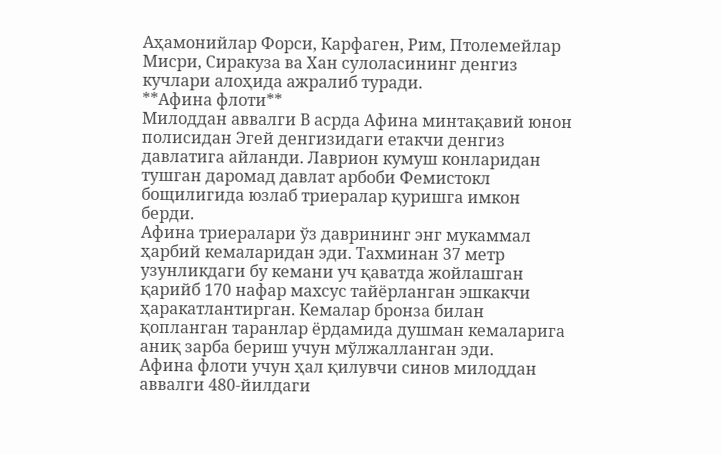Аҳамонийлар Форси, Карфаген, Рим, Птолемейлар Мисри, Сиракуза ва Хан сулоласининг денгиз кучлари алоҳида ажралиб туради.
**Афина флоти**
Милоддан аввалги В асрда Афина минтақавий юнон полисидан Эгей денгизидаги етакчи денгиз давлатига айланди. Лаврион кумуш конларидан тушган даромад давлат арбоби Фемистокл бощилигида юзлаб триералар қуришга имкон берди.
Афина триералари ўз даврининг энг мукаммал ҳарбий кемаларидан эди. Тахминан 37 метр узунликдаги бу кемани уч қаватда жойлашган қарийб 170 нафар махсус тайёрланган эшкакчи ҳаракатлантирган. Кемалар бронза билан қопланган таранлар ёрдамида душман кемаларига аниқ зарба бериш учун мўлжалланган эди.
Афина флоти учун ҳал қилувчи синов милоддан аввалги 480-йилдаги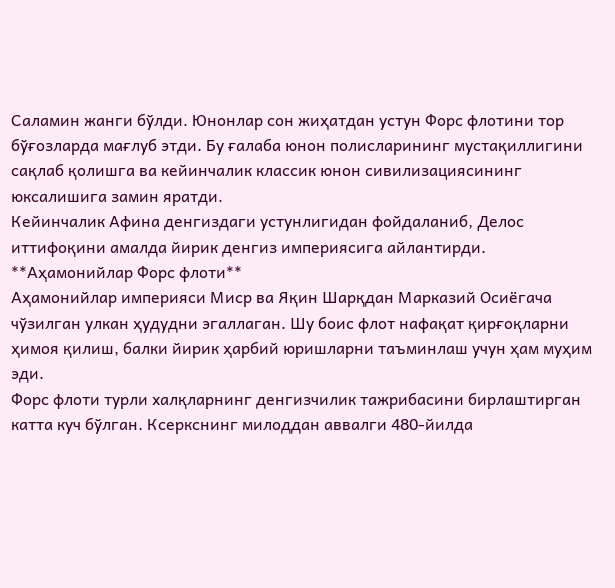Саламин жанги бўлди. Юнонлар сон жиҳатдан устун Форс флотини тор бўғозларда мағлуб этди. Бу ғалаба юнон полисларининг мустақиллигини сақлаб қолишга ва кейинчалик классик юнон сивилизациясининг юксалишига замин яратди.
Кейинчалик Афина денгиздаги устунлигидан фойдаланиб, Делос иттифоқини амалда йирик денгиз империясига айлантирди.
**Аҳамонийлар Форс флоти**
Аҳамонийлар империяси Миср ва Яқин Шарқдан Марказий Осиёгача чўзилган улкан ҳудудни эгаллаган. Шу боис флот нафақат қирғоқларни ҳимоя қилиш, балки йирик ҳарбий юришларни таъминлаш учун ҳам муҳим эди.
Форс флоти турли халқларнинг денгизчилик тажрибасини бирлаштирган катта куч бўлган. Ксеркснинг милоддан аввалги 480-йилда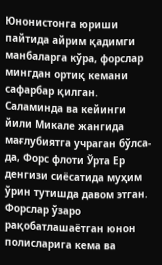Юнонистонга юриши пайтида айрим қадимги манбаларга кўра, форслар мингдан ортиқ кемани сафарбар қилган.
Саламинда ва кейинги йили Микале жангида мағлубиятга учраган бўлса-да, Форс флоти Ўрта Ер денгизи сиёсатида муҳим ўрин тутишда давом этган. Форслар ўзаро рақобатлашаётган юнон полисларига кема ва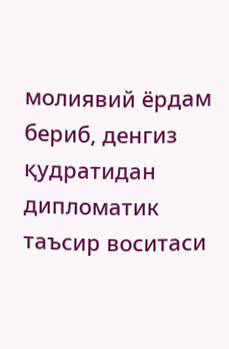молиявий ёрдам бериб, денгиз қудратидан дипломатик таъсир воситаси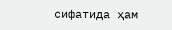сифатида ҳам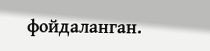фойдаланган.